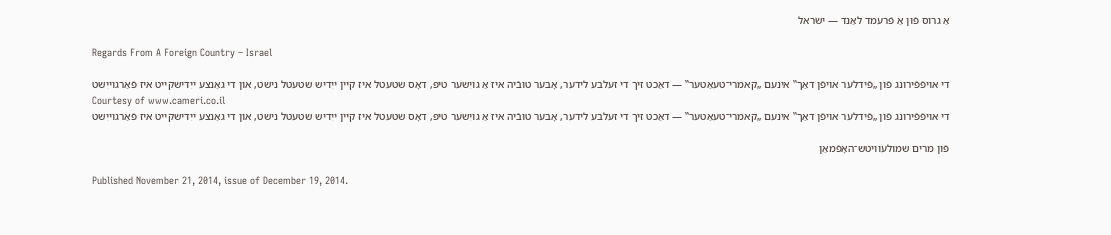אַ גרוס פֿון אַ פֿרעמד לאַנד — ישׂראל

Regards From A Foreign Country – Israel

די אויפֿפֿירונג פֿון „פֿידלער אויפֿן דאַך‟ אינעם „קאמרי־טעאַטער‟ — דאַכט זיך די זעלבע לידער, אָבער טובֿיה איז אַ גויִשער טיפּ, דאָס שטעטל איז קיין ייִדיש שטעטל נישט, און די גאַנצע ייִדישקייט איז פֿאַרגוייִשט
Courtesy of www.cameri.co.il
די אויפֿפֿירונג פֿון „פֿידלער אויפֿן דאַך‟ אינעם „קאמרי־טעאַטער‟ — דאַכט זיך די זעלבע לידער, אָבער טובֿיה איז אַ גויִשער טיפּ, דאָס שטעטל איז קיין ייִדיש שטעטל נישט, און די גאַנצע ייִדישקייט איז פֿאַרגוייִשט

פֿון מרים שמולעוויטש־האָפֿמאַן

Published November 21, 2014, issue of December 19, 2014.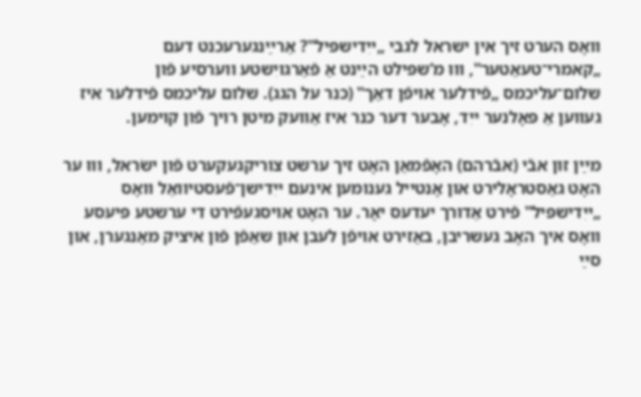וואָס הערט זיך אין ישראל לגבי „ייִדישפּיל‟? אַרײַנגערעכנט דעם „קאמרי־טעאַטער‟, וווּ מ’שפּילט הײַנט אַ פֿאַרגויִשטע ווערסיע פֿון שלום־עליכמס „פֿידלער אויפֿן דאַך‟ (כּנר על הגג). שלום עליכמס פֿידלער איז געווען אַ פּאָלנער ייִד, אָבער דער כּנר איז אַוועק מיטן רויך פֿון קוימען.

מײַן זון אבֿי (אבֿרהם) האָפֿמאַן האָט זיך ערשט צוריקגעקערט פֿון ישׂראל, וווּ ער האָט גאַסטראָלירט און אָנטייל גענומען אינעם ייִדישן־פֿעסטיוואַל וואָס „ייִדישפּיל‟ פֿירט אַדורך יעדעס יאָר. ער האָט אויסגעפֿירט די ערשטע פּיעסע וואָס איך האָב געשריבן, באַזירט אויפֿן לעבן און שאַפֿן פֿון איציק מאַנגערן, און סײַ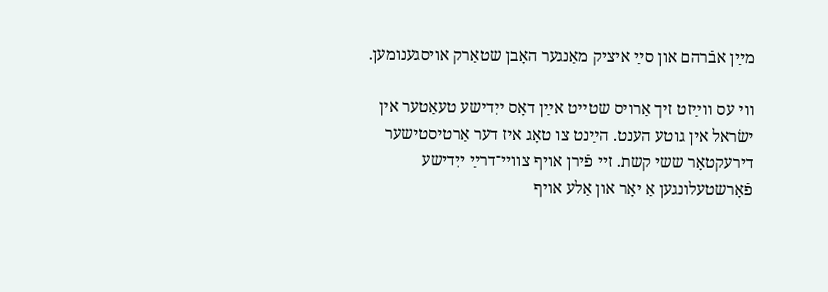מײַן אבֿרהם און סײַ איציק מאַנגער האָבן שטאַרק אויסגענומען.

ווי עס ווײַזט זיך אַרויס שטייט אײַן דאָס ייִדישע טעאַטער אין ישׂראל אין גוטע הענט. הײַנט צו טאָג איז דער אַרטיסטישער דירעקטאָר ששי קשת. זיי פֿירן אויף צוויי־דרײַ ייִדישע פֿאָרשטעלונגען אַ יאָר און אַלע אויף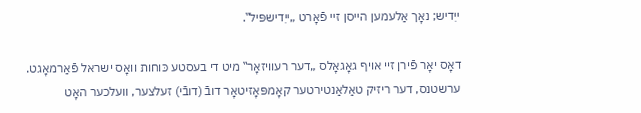ייִדיש; נאָך אַלעמען הייסן זיי פֿאָרט „ייִדישפּיל‟.

דאָס יאָר פֿירן זיי אויף גאָגאָלס „דער רעוויזאָר‟ מיט די בעסטע כּוחות וואָס ישראל פֿאַרמאָגט. ערשטנס, דער ריזיק טאַלאַנטירטער קאָמפּאָזיטאָר דובֿ (דובֿי) זעלצער, וועלכער האָט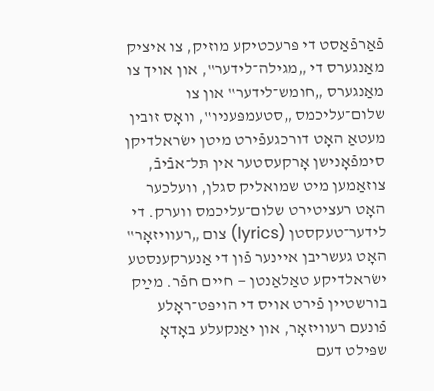פֿאַרפֿאַסט די פּרעכטיקע מוזיק, צו איציק מאַנגערס די „מגילה־לידער‟, און אויך צו מאַנגערס „חומש־לידער‟ און צו שלום־עליכמס „סטעמפּעניו‟, וואָס זובין מעטאַ האָט דורכגעפֿירט מיטן ישׂראלדיקן סימפֿאָנישן אָרקעסטער אין תּל־אבֿיבֿ, צוזאַמען מיט שמואליק סגלן, וועלכער האָט רעציטירט שלום־עליכמס ווערק. די לידער־טעקסטן (lyrics) צום „רעוויזאָר‟ האָט געשריבן איינער פֿון די אַנערקענסטע ישׂראלדיקע טאַלאַנטן — חיים חפֿר. מײַק בורשטיין פֿירט אויס די הויפּט־ראָלע פֿונעם רעוויזאָר, און יאַנקעלע באָדאָ שפּילט דעם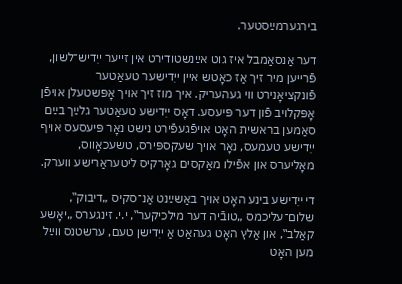בירגערמײַסטער.

דער אַנסאַמבל איז גוט אײַנשטודירט אין זייער ייִדיש־לשון, פֿרייען מיר זיך אַז כאָטש איין ייִדישער טעאַטער פֿונקציאָנירט ווי געהעריק. איך מוז זיך אויך אָפּשטעלן אויפֿן אָפּקלויב פֿון דער פּיעסע. דאָס ייִדישע טעאַטער גלײַך בײַם סאַמען בראשית האָט אויפֿגעפֿירט נישט נאָר פּיעסעס אויף ייִדישע טעמעס, נאָר אויך שעקספּירס, טשעכאָווס, מאָליערס און אפֿילו מאַקסים גאָרקיס ליטעראַרישע ווערק.

די ייִדישע בינע האָט אויך באַשײַנט אַנ־סקיס „דיבוק‟, שלום־עליכמס „טובֿיה דער מילכיקער‟, י.י. זינגערס „יאָשע קאַלב‟, און אַלץ האָט געהאַט אַ ייִדישן טעם, ערשטנס ווײַל מען האָט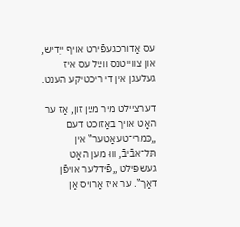עס אַדורכגעפֿירט אויף ייִדיש, און צווייטנס ווײַל עס איז געלעגן אין די ריכטיקע הענט.

דערציילט מיר מײַן זון, אַז ער האָט אויך באַזוכט דעם „כּמרי־טעאַטער‟ אין תּל־אבֿיבֿ, וווּ מען האָט געשפּילט „פֿידלער אויפֿן דאַך‟. ער איז אַרויס אַן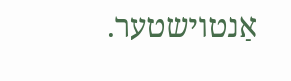אַנטוישטער.